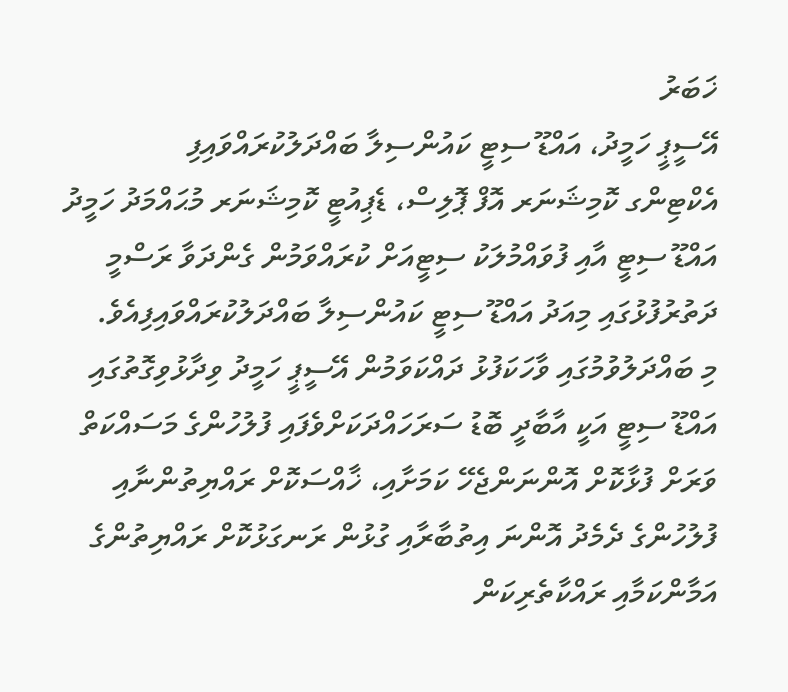ޚަބަރު
އޭސީޕީ ހަމީދު، އައްޑޫ ސިޓީ ކައުންސިލާ ބައްދަލުކުރައްވައިފި
އެކްޓިންގ ކޮމިޝަނަރ އޮފް ޕޮލިސް، ޑެޕިއުޓީ ކޮމިޝަނަރ މުޙައްމަދު ހަމީދު އައްޑޫ ސިޓީ އާއި ފުވައްމުލަކު ސިޓީއަށް ކުރައްވަމުން ގެންދަވާ ރަސްމީ ދަތުރުފުޅުގައި މިއަދު އައްޑޫ ސިޓީ ކައުންސިލާ ބައްދަލުކުރައްވައިފިއެވެ.
މި ބައްދަލުވުމުގައި ވާހަކަފުޅު ދައްކަވަމުން އޭސީޕީ ހަމީދު ވިދާޅުވިގޮތުގައި އައްޑޫ ސިޓީ އަކީ އާބާދީ ބޮޑު ސަރަހައްދަކަށްވެފައި ފުލުހުންގެ މަސައްކަތް ވަރަށް ފުޅާކޮށް އޮންނަންޖެހޭ ކަމަށާއި، ޚާއްސަކޮށް ރައްޔިތުންނާއި ފުލުހުންގެ ދެމެދު އޮންނަ އިތުބާރާއި ގުޅުން ރަނގަޅުކޮށް ރައްޔިތުންގެ އަމާންކަމާއި ރައްކާތެރިކަން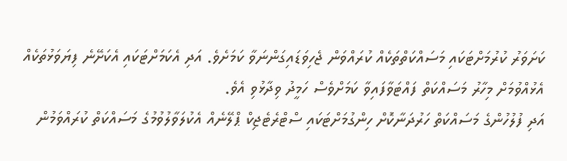ކަށަވަރު ކުރުމަށްޓަކައި މަސައްކަތްތަކެއް ކުރައްވަން ޖެހިވަޑައިގަންނަވާ ކަމަށެވެ. އަދި އެކަމަށްޓަކައި އެކަށޭނެ ފިޔަވަޅުތަކެއް އެޅުއްވުމަށް މިހާރު މަސައްކަތް ފައްޓަވާފައިވާ ކަމަށްވެސް ހަމީދު ވިދާޅުވި އެވެ.
އަދި ފުލުހުންގެ މަސައްކަތް ހަރުދަނާކޮށް ހިންގުމަށްޓަކައި ސްޓްރެޓެޖިކް ޕްލޭނެއް އެކުލަވާލުވުމުގެ މަސައްކަތް ކުރައްވަމުން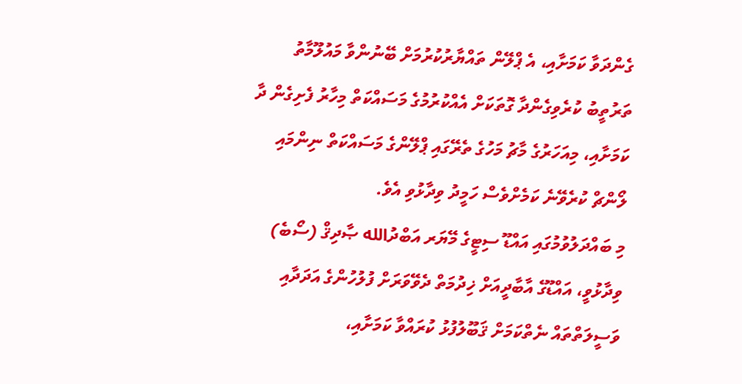ގެންދަވާ ކަމަށާއި، އެ ޕްލޭން ތައްޔާރުކުރުމަށް ބޭނުންވާ މައުލޫމާތު ތަރުތީބު ކުރެވިގެންދާ ގޮތަކަށް އެއްކުރުމުގެ މަސައްކަތް މިހާރު ފެށިގެން ދާ ކަމަށާއި، މިއަހަރުގެ މާޗު މަހުގެ ތެރޭގައި ޕްލޭންގެ މަސައްކަތް ނިންމައި ލޯންޗް ކުރެވޭނެ ކަމެށްވެސް ހަމީދު ވިދާޅުވި އެވެ.
މި ބައްދަލުވުމުގައި އައްޑޫ ސިޓީގެ މޭޔަރ އަބްދުالله ޞާދިޤް (ސޯބެ) ވިދާޅުވީ، އައްޑޫގެ އާބާދީއަށް ޚިދުމަތް ދެވޭވަރަށް ފުލުހުންގެ އަދަދާއި ވަސީލަތްތައް ނެތްކަމަށް ޤަބޫލުފުޅު ކުރައްވާ ކަމަށާއި،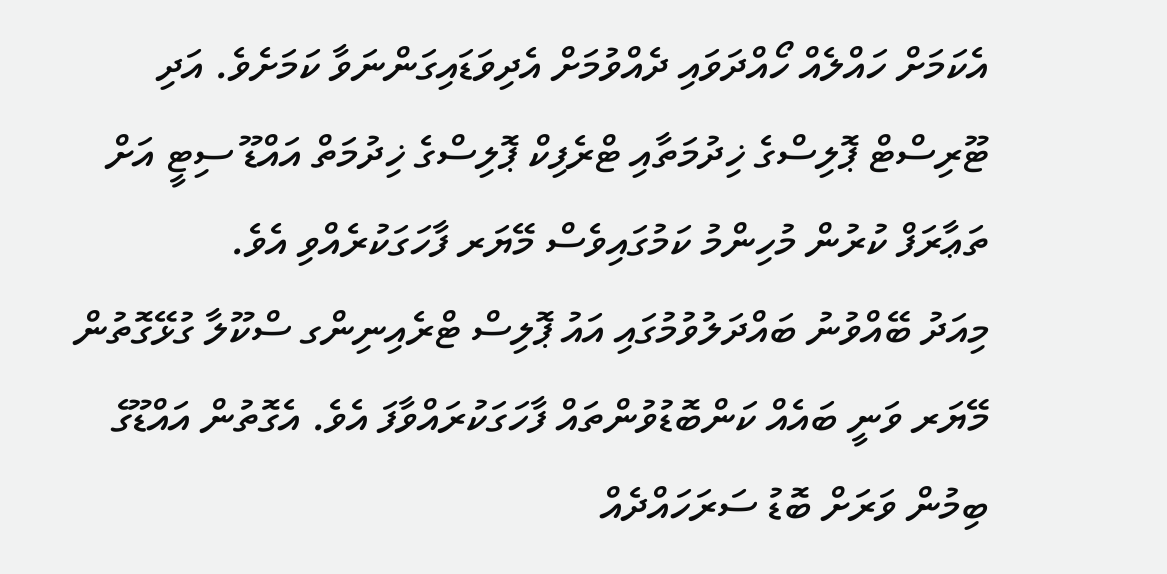އެކަމަށް ހައްލެއް ހޯއްދަވައި ދެއްވުމަށް އެދިވަޑައިގަންނަވާ ކަމަށެވެ. އަދި ޓޫރިސްޓް ޕޮލިސްގެ ޚިދުމަތާއި ޓްރެފިކް ޕޮލިސްގެ ޚިދުމަތް އައްޑޫ ސިޓީ އަށް ތަޢާރަފް ކުރުން މުހިންމު ކަމުގައިވެސް މޭޔަރ ފާހަގަކުރެއްވި އެވެ.
މިއަދު ބޭއްވުނު ބައްދަލުވުމުގައި އައު ޕޮލިސް ޓްރެއިނިންގ ސްކޫލާ ގުޅޭގޮތުން މޭޔަރ ވަނީ ބައެއް ކަންބޮޑުވުންތައް ފާހަގަކުރައްވާފަ އެވެ. އެގޮތުން އައްޑޫގެ ބިމުން ވަރަށް ބޮޑު ސަރަހައްދެއް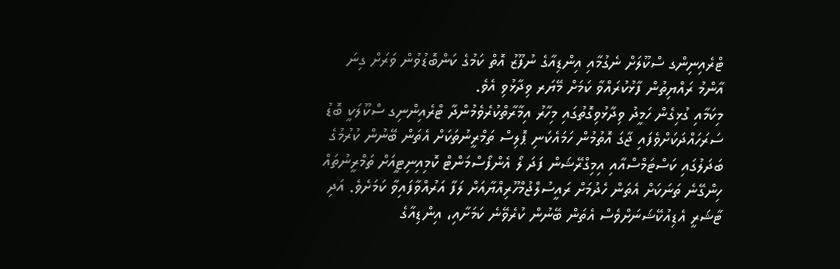ޓްރެއިނިންގ ސްކޫލަށް ނެގުމާއި އިންޑިއާގެ ނުފޫޒު އޮތް ކަމުގެ ކަންބޮޑުވުން ވަރަށް ގިނަ އާންމު ރައްޔިތުން ފާޅުކުރައްވާ ކަމަށް މޭޔަރ ވިދާޅުވި އެވެ.
މިކަމާއި ގުޅިގެން ހަމީދު ވިދާޅުވިގޮތުގައި މިހާރު އިމާރާތްކުރެވެމުންދާ ޓްރެއިންނިގ ސްކޫލަކީ ބޮޑު ސަރަހައްދަކަށްވެފައި ޖާގަ އޮތުމުން ހަމައެކަނި ޕޮލިސް ތަމްރީނުތަކަށް އެތަން ބޭނުން ކުރުމުގެ ބަދަލުގައި ކަސްޓަމްސްއާއި އިމިގްރޭޝަން ފަދަ ލޯ އެންފޯސްމަންޓް ކޮމިއިނިޓީއަށް ތަމްރީނުތައް ހިންގޭނެ ތަނަކަށް އެތަން ހެދުމަށް ރައީސުލްޖުމްހޫރިއްޔާއަށް ލަފާ އަރުއްވާފައިވާ ކަމަށެވެ. އަދި ޓާޝަރީ އެޑިއުކޭޝަނަށްވެސް އެތަން ބޭނުން ކުރެވޭނެ ކަމަށާއި، އިންޑިއާގެ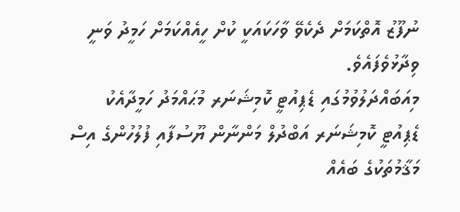ނުފޫޒު އޮތްކަމަށް ދެކެވޭ ވާހަކައަކީ ކުށް ހީއެއްކަމަށް ހަމީދު ވަނީ ވިދާޅުވެފައެވެ.
މިއަބައްދަލުވުމުގައި ޑެޕިއުޓީ ކޮމިޝަނަރ މުޙައްމަދު ހަމީދާއެކު ޑެޕިއުޓީ ކޮމިޝަނަރ އަބްދުލް މަންނާން ޔޫސުފާއި ފުލުހުންގެ އިސް މަޤާމުތަކުގެ ބައެއް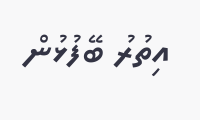އިތުރު ބޭފުޅުން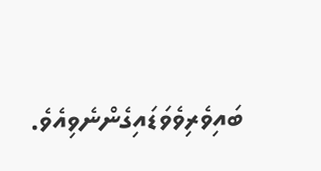ބައިވެރިވެވަޑައިގެންނެވިއެވެ.